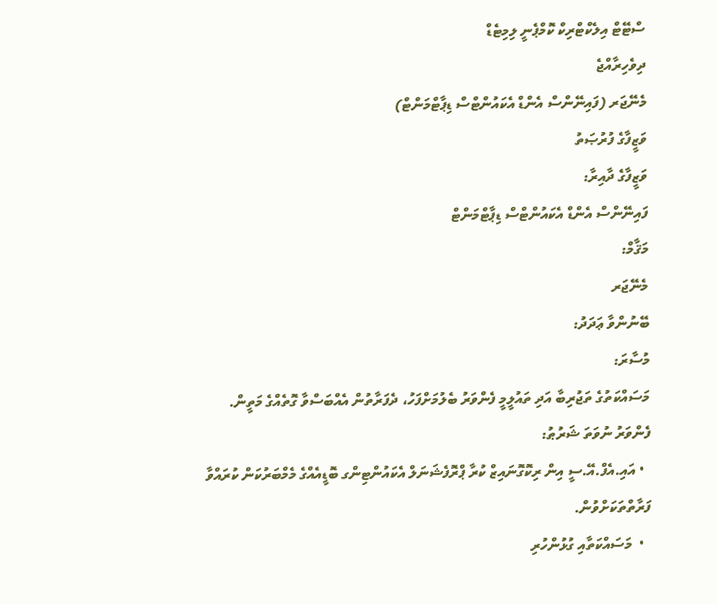ސްޓޭޓް އިލެކްޓްރިކް ކޮމްޕެނީ ލިމިޓެޑް
ދިވެހިރާއްޖެ
މެނޭޖަރ (ފައިނޭންސް އެންޑް އެކައުންޓްސް ޑިޕާޓްމަންޓް)
ވަޒީފާގެ ފުރުޞަތު
ވަޒީފާގެ ދާއިރާ:
ފައިނޭންސް އެންޑް އެކައުންޓްސް ޑިޕާޓްމަންޓް
މަޤާމް:
މެނޭޖަރ
ބޭނުންވާ ޢަދަދު:
މުސާރަ:
މަސައްކަތުގެ ތަޖުރިބާ އަދި ތައުލީމީ ފެންވަރު ބެލުމަށްފަހު، ދެފަރާތުން އެއްބަސްވާ ގޮތެއްގެ މަތީން.
ފެންވަރު ނުވަތަ ޝަރުޠު:
  • އައި.އެފް.އޭ.ސީ އިން ރިކޮގޮނައިޒް ކުރާ ޕްރޮފެޝަނަލް އެކައުންޓިންގ ބޮޑީއެއްގެ މެމްބަރުކަން ކުރައްވާ ފަރާތްތަކަށްވުން.
  •  މަސައްކަތާއި ގުޅުންހުރި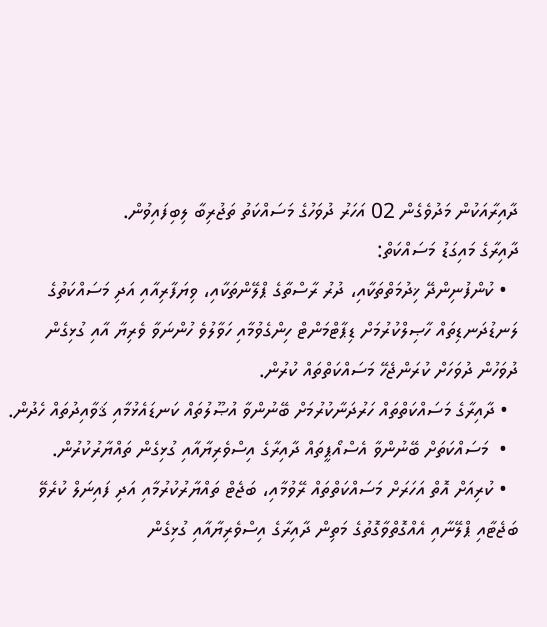ދާއިރާއަކުން މަދުވެގެން 02 އަހަރު ދުވަހުގެ މަސައްކަތު ތަޖުރިބާ ލިބިފައިވުން.
ދާއިރާގެ މައިގަޑު މަސައްކަތް:
  • ކުންފުނިންދޭ ޚިދުމަތްތަކާއި، ދުރު ރާސްތާގެ ޕްލޭންތަކާއި، ވިޔަފާރިއާއި އަދި މަސައްކަތުގެ ލަނޑުދަނޑިތައް ހާޞިލްކުރުމަށް ޑިޕާޓްމަންޓް ހިންގެވުމާއި ހަވާލުވެ ހުންނަވާ ވެރިޔާ އާއި ގުޅިގެން ދުވަހުން ދުވަހަށް ކުރަންޖެހޭ މަސައްކަތްތައް ކުރުން.
  • ދާއިރާގެ މަސައްކަތްތައް ހަރުދަނާކުރުމަށް ބޭނުންވާ އުޞޫލުތައް ކަނޑައެޅުމާއި ޤަވާއިދުތައް ހެދުން.
  •  މަސައްކަތަށް ބޭނުންވާ އެސްއޯޕީތައް ދާއިރާގެ އިސްވެރިޔާއާއި ގުޅިގެން ތައްޔާރުކުރުން.
  • ކުރިއަށް އޮތް އަހަރަށް މަސައްކަތްތައް ރޭވުމާއި، ބަޖެޓް ތައްޔާރުކުރުމާއި އަދި ފައިނަލް ކުރެވޭ ބަޖެޓާއި ޕްލޭނާއި އެއްގޮތްވާގޮތުގެ މަތިން ދާއިރާގެ އިސްވެރިޔާއާއި ގުޅިގެން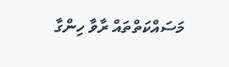މަސައްކަތްތައް ރާވާ ހިންގާ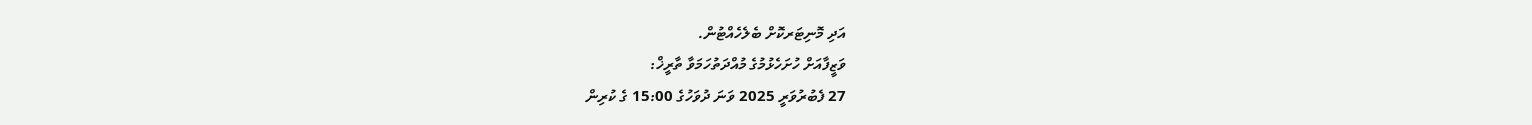އަދި މޮނިޓަރކޮށް ބެލެހެއްޓުން.
ވަޒީފާއަށް ހުށަހެޅުމުގެ މުއްދަތުހަމަވާ ތާރީޚް:
27 ފެބުރުވަރީ 2025 ވަނަ ދުވަހުގެ 15:00 ގެ ކުރިން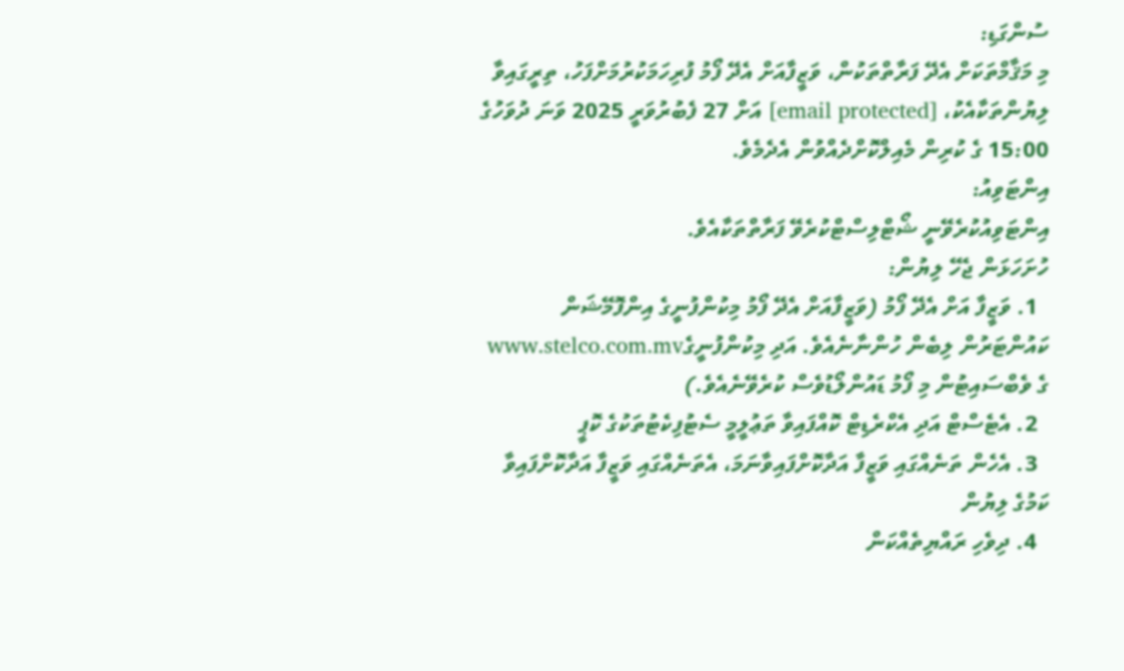ސުންގަޑި:
މި މަޤާމްތަކަށް އެދޭ ފަރާތްތަކުން، ވަޒީފާއަށް އެދޭ ފޯމު ފުރިހަމަކުރުމަށްފަހު، ތިރީގައިވާ ލިޔުންތަކާއެކު، [email protected] އަށް 27 ފެބުރުވަރީ 2025 ވަނަ ދުވަހުގެ 15:00 ގެ ކުރިން މެއިލްކޮށްދެއްވުން އެދެމެވެ.
އިންޓަވިއު:
އިންޓަވިއުކުރެވޭނީ ޝޯޓްލިސްޓްކުރެވޭ ފަރާތްތަކާއެވެ.
ހުށަހަޅަން ޖެހޭ ލިޔުން:
  1. ވަޒީފާ އަށް އެދޭ ފޯމު (ވަޒީފާއަށް އެދޭ ފޯމު މިކުންފުނީގެ އިންފޮމޭޝަން ކައުންޓަރުން ލިބެން ހުންނާނެއެވެ. އަދި މިކުންފުނީގެwww.stelco.com.mv  ގެ ވެބްސައިޓުން މި ފޯމު ޑައުންލޯޑުވެސް ކުރެވޭނެއެވެ.)
  2. އެޓެސްޓް އަދި އެކްރެޑިޓް ކޮއްފައިވާ ތަޢުލީމީ ސެޓުފިކެޓުތަކުގެ ކޮޕީ
  3. އެހެން ތަނެއްގައި ވަޒީފާ އަދާކޮށްފައިވާނަމަ، އެތަނެއްގައި ވަޒީފާ އަދާކޮށްފައިވާ ކަމުގެ ލިޔުން
  4. ދިވެހި ރައްޔިތެއްކަން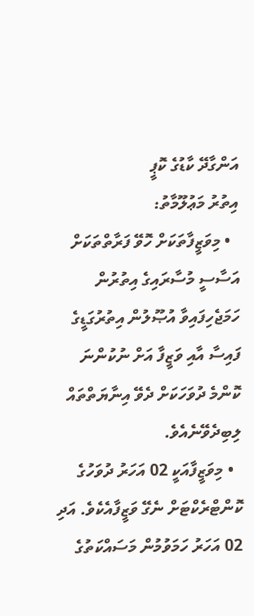އަންގާދޭ ކާޑުގެ ކޮޕީ
އިތުރު މަޢުލޫމާތު:
  • މިވަޒީފާތަކަށް ހޮވޭ ފަރާތްތަކަށް އަސާސީ މުސާރައިގެ އިތުރުން ހަމަޖެހިފައިވާ އުޞޫލުން އިތުރުގަޑީގެ ފައިސާ އާއި ވަޒީފާ އަށް ނުކުންނަ ކޮންމެ ދުވަހަކަށް ދެވޭ އިނާޔަތްތައް ލިބިދެވޭނެއެވެ.
  • މިވަޒީފާއަކީ 02 އަހަރު ދުވަހުގެ ކޮންޓްރެކްޓަށް ނެގޭ ވަޒީފާއެކެވެ. އަދި 02 އަހަރު ހަމަވުމުން މަސައްކަތުގެ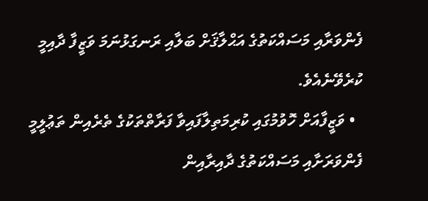ފެންވަރާއި މަސައްކަތުގެ އަޙްލާޤަށް ބަލާއި ރަނގަޅުނަމަ ވަޒީފާ ދާއިމީ ކުރެވޭނެއެވެ.
  • ވަޒީފާއަށް ހޮވުމުގައި ކުރިމަތިލާފައިވާ ފަރާތްތަކުގެ ތެރެއިން ތަޢުލީމީ ފެންވަރަށާއި މަސައްކަތުގެ ދާއިރާއިން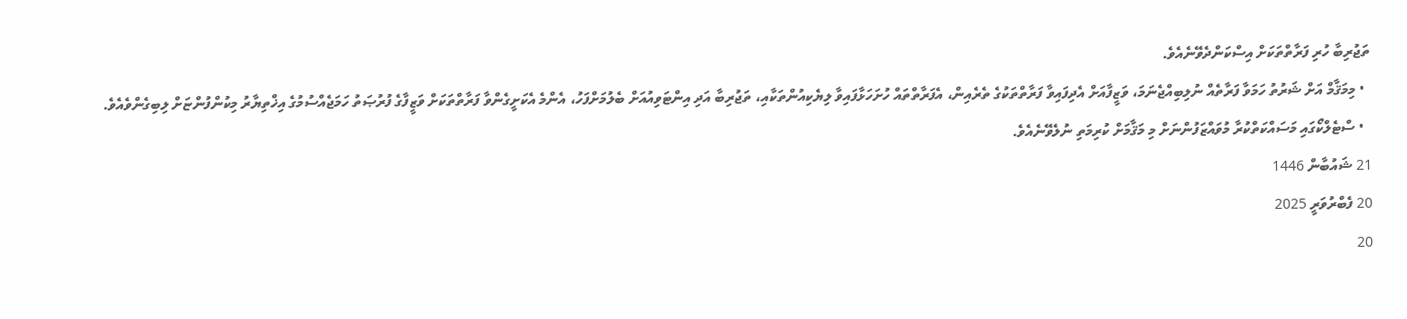ތަޖުރިބާ ހުރި ފަރާތްތަކަށް އިސްކަންދެވޭނެއެވެ.
  • މިމަޤާމް އަށް ޝަރުތު ހަމަވާ ފަރާތެއް ނުލިބިއްޖެނަމަ، ވަޒީފާއަށް އެދިފައިވާ ފަރާތްތަކުގެ ތެރެއިން، އެފަރާތްތައް ހުށަހަޅާފައިވާ ލިޔެކިއުންތަކާއި، ތަޖުރިބާ އަދި އިންޓަވިއުއަށް ބެލުމަށްފަހު، އެންމެ އެކަށީގެންވާ ފަރާތްތަކަށް ވަޒީފާގެ ފުރުޞަތު ހަމަޖެއްސުމުގެ އިޚްތިޔާރު މިކުންފުންޏަށް ލިބިގެންވެއެވެ.
  • ސްޓެލްކޯގައި މަސައްކަތްކުރާ މުވައްޒަފުންނަށް މި މަޤާމަށް ކުރިމަތި ނުލެވޭނެއެވެ.
21 ޝައުބާން 1446
20 ފެބްރުވަރީ 2025
20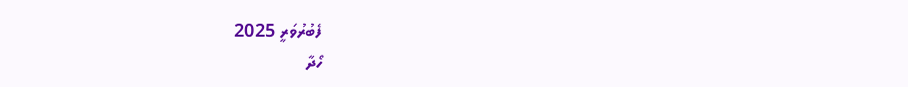ފެބުރުވަރީ 2025
ހޯދާ